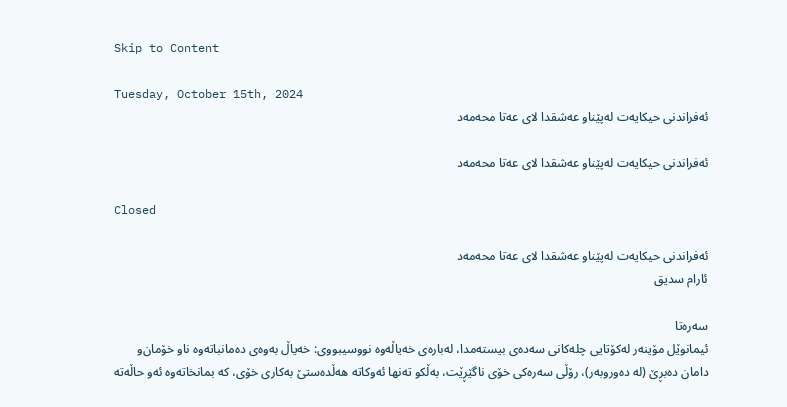Skip to Content

Tuesday, October 15th, 2024
ئه‌فراندنی‌ حیكایه‌ت له‌پێناو عه‌شقدا لای‌ عه‌تا محه‌مه‌د

ئه‌فراندنی‌ حیكایه‌ت له‌پێناو عه‌شقدا لای‌ عه‌تا محه‌مه‌د

Closed

ئه‌فراندنی‌ حیكایه‌ت له‌پێناو عه‌شقدا لای‌ عه‌تا محه‌مه‌د
ئارام سدیق

سه‌ره‌تا
ئیمانوێل مۆینه‌ر له‌كۆتایی‌ چله‌كانی‌ سه‌ده‌ی‌ بیسته‌مدا، له‌باره‌ی‌ خه‌یاڵه‌وه‌ نووسیبووی‌: خه‌یاڵ‌ به‌وه‌ی‌ ده‌مانباته‌وه‌ ناو خۆمان‌و دامان ده‌بڕێ‌ (له‌ ده‌وروبه‌ر)، رۆڵی‌ سه‌ره‌كی‌ خۆی‌ ناگێڕێت، به‌ڵكو ته‌نها ئه‌وكاته‌ هه‌ڵده‌ستێ‌ به‌كاری‌ خۆی‌، كه‌ بمانخاته‌وه‌ ئه‌و حاڵه‌ته‌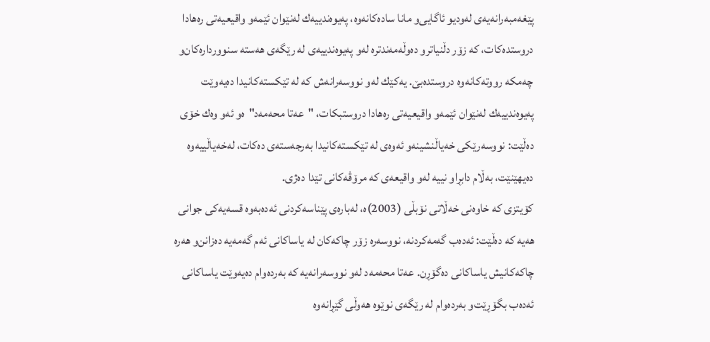پێغه‌مبه‌رانه‌یه‌ی‌ له‌ودیو ئاگایی‌‌و مانا ساده‌كانه‌وه‌، په‌یوه‌ندییه‌ك له‌نێوان ئێمه‌‌و واقیعیه‌تی‌ ره‌هادا دروستده‌كات، كه‌ زۆر دڵنیاترو ده‌وڵه‌مه‌ندتره‌ له‌و په‌یوه‌ندییه‌ی‌ له‌ رێگه‌ی‌ هه‌سته‌ سنوورداره‌كان‌و چه‌مكه‌ رووته‌كانه‌وه‌ دروستده‌بێ‌. یه‌كێك له‌و نووسه‌رانه‌ش كه‌ له‌ تێكسته‌كانیدا ده‌یه‌وێت په‌یوه‌ندییه‌ك له‌نێوان ئێمه‌‌و واقیعیه‌تی‌ ره‌هادا دروستبكات، "عه‌تا محه‌مه‌د"ه‌‌و ئه‌و وه‌ك خۆی‌ ده‌ڵێت: نووسه‌رێكی‌ خه‌یاڵنشینه‌و ئه‌وه‌ی‌ له‌ تێكسته‌كانیدا به‌رجه‌سته‌ی‌ ده‌كات، له‌خه‌یاڵییه‌وه‌ ده‌یهێنێت، به‌ڵام دابڕاو نییه‌ له‌و واقیعه‌ی‌ كه‌ مرۆڤه‌كانی‌ تێدا ده‌ژی.
كۆیتزی‌ كه‌ خاوه‌نی‌ خه‌ڵاتی‌ نۆبڵی‌ (2003)ه‌، له‌باره‌ی‌ پێناسه‌كردنی‌ ئه‌ده‌به‌وه‌ قسه‌یه‌كی‌ جوانی‌ هه‌یه‌ كه‌ ده‌ڵێت: ئه‌ده‌ب گه‌مه‌كردنه‌، نووسه‌ره‌ زۆر چاكه‌كان له‌ یاساكانی‌ ئه‌م گه‌مه‌یه‌ ده‌زانن‌و هه‌ره‌ چاكه‌كانیش یاساكانی‌ ده‌گۆڕن. عه‌تا محه‌مه‌د له‌و نووسه‌رانه‌یه‌ كه‌ به‌رده‌وام ده‌یه‌وێت یاساكانی‌ ئه‌ده‌ب بگۆڕێت‌و به‌رده‌وام له‌ رێگه‌ی‌ نوێوه‌ هه‌وڵی‌ گێڕانه‌وه‌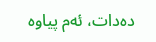ده‌دات، ئه‌م پیاوه‌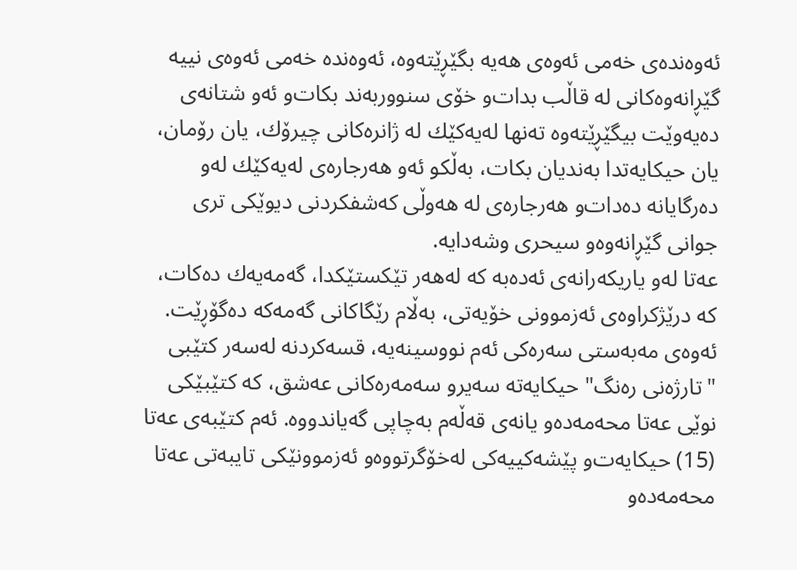ئه‌وه‌نده‌ی‌ خه‌می‌ ئه‌وه‌ی‌ هه‌یه‌ بگێڕێته‌وه‌، ئه‌وه‌نده‌ خه‌می‌ ئه‌وه‌ی‌ نییه‌ گێڕانه‌وه‌كانی‌ له‌ قاڵب بدات‌و خۆی‌ سنووربه‌ند بكات‌و ئه‌و شتانه‌ی‌ ده‌یه‌وێت بیگێڕێته‌وه‌ ته‌نها له‌یه‌كێك له‌ ژانره‌كانی‌ چیرۆك، یان رۆمان، یان حیكایه‌تدا به‌ندیان بكات، به‌ڵكو ئه‌و هه‌رجاره‌ی‌ له‌یه‌كێك له‌و ده‌رگایانه‌ ده‌دات‌و هه‌رجاره‌ی‌ له‌ هه‌وڵی‌ كه‌شفكردنی‌ دیوێكی‌ تری‌ جوانی‌ گێڕانه‌وه‌و سیحری‌ وشه‌دایه‌.
عه‌تا له‌و یاریكه‌رانه‌ی ئه‌ده‌به‌ كه‌ له‌هه‌ر تێكستێكدا، گه‌مه‌یه‌ك ده‌كات، كه‌ درێژكراوه‌ی‌ ئه‌زموونی‌ خۆیه‌تی‌، به‌ڵام رێگاكانی‌ گه‌مه‌كه‌ ده‌گۆڕێت.
ئه‌وه‌ی‌ مه‌به‌ستی‌ سه‌ره‌كی‌ ئه‌م نووسینه‌یه‌، قسه‌كردنه‌ له‌سه‌ر كتێبی‌ "تارژه‌نی‌ ره‌نگ" حیكایه‌ته‌ سه‌یرو سه‌مه‌ره‌كانی‌ عه‌شق، كه‌ كتێبێكی‌ نوێی‌ عه‌تا محه‌مه‌ده‌و یانه‌ی‌ قه‌ڵه‌م به‌چاپی‌ گه‌یاندووه‌. ئه‌م كتێبه‌ی‌ عه‌تا (15) حیكایه‌ت‌و پێشه‌كییه‌كی‌ له‌خۆگرتووه‌و ئه‌زموونێكی‌ تایبه‌تی‌ عه‌تا محه‌مه‌ده‌‌و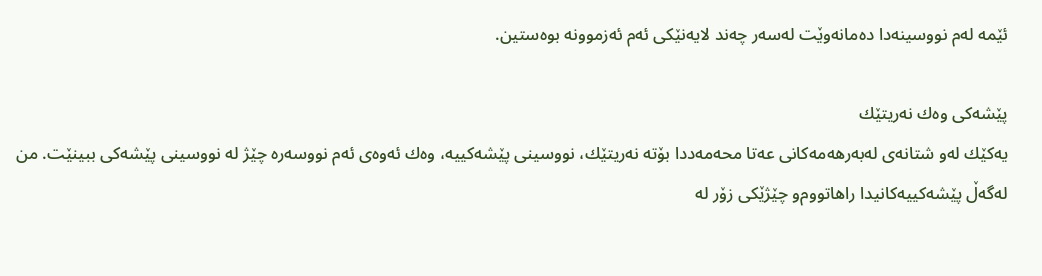ئێمه‌ له‌م نووسینه‌دا ده‌مانه‌وێت له‌سه‌ر چه‌ند لایه‌نێكی‌ ئه‌م ئه‌زموونه‌ بوه‌ستین.

پێشه‌كی‌ وه‌ك نه‌ریتێك
یه‌كێك له‌و شتانه‌ی‌ له‌به‌رهه‌مه‌كانی‌ عه‌تا محه‌مه‌ددا بۆته‌ نه‌ریتێك، نووسینی‌ پێشه‌كییه‌، وه‌ك ئه‌وه‌ی‌ ئه‌م نووسه‌ره‌ چێژ له‌ نووسینی‌ پێشه‌كی‌ ببینێت. من له‌گه‌ڵ‌ پێشه‌كییه‌كانیدا راهاتووم‌و چێژێكی‌ زۆر له‌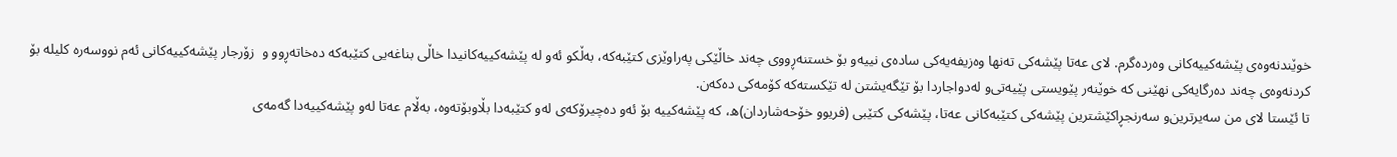خوێندنه‌وه‌ی‌ پێشه‌كییه‌كانی‌ وه‌رده‌گرم. لای‌ عه‌تا پێشه‌كی‌ ته‌نها وه‌زیفه‌یه‌كی‌ ساده‌ی‌ نییه‌‌و بۆ خستنه‌ڕووی‌ چه‌ند خاڵێكی‌ په‌راوێزی‌ كتێبه‌كه‌، به‌ڵكو ئه‌و له‌ پێشه‌كییه‌كانیدا خاڵی‌ بناغه‌یی‌ كتێبه‌كه‌ ده‌خاته‌ڕوو ‌و  زۆرجار پێشه‌كییه‌كانی‌ ئه‌م نووسه‌ره‌ كلیله‌ بۆ كردنه‌وه‌ی‌ چه‌ند ده‌رگایه‌كی‌ نهێنی‌ كه‌ خوێنه‌ر پێویستی‌ پێیه‌تی‌‌و له‌دواجاردا بۆ تێگه‌یشتن له‌ تێكسته‌كه‌ كۆمه‌كی‌ ده‌كه‌ن.
تا ئێستا لای‌ من سه‌یرترین‌و سه‌رنجڕاكێشترین پێشه‌كی‌ كتێبه‌كانی‌ عه‌تا، پێشه‌كی‌ كتێبی‌ (فریو‌و خۆحه‌شاردان)ه‌، كه‌ پێشه‌كییه‌ بۆ ئه‌و ده‌چیرۆكه‌ی‌ له‌و كتێبه‌دا بڵاوبۆته‌وه‌، به‌ڵام عه‌تا له‌و پێشه‌كییه‌دا گه‌مه‌ی‌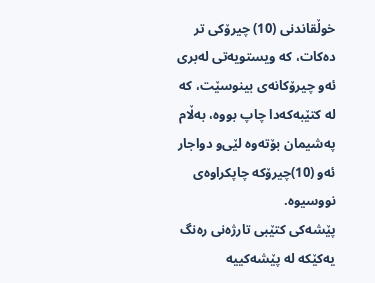خوڵقاندنی‌ (10) چیرۆكی‌ تر ده‌كات، كه‌ ویستویه‌تی‌ له‌بری‌ ئه‌و چیرۆكانه‌ی‌ بینوسێت، كه‌ له‌ كتێبه‌كه‌دا چاپ بووه‌، به‌ڵام په‌شیمان بۆته‌وه‌ لێی‌‌و دواجار ئه‌و (10)چیرۆكه‌ چاپكراوه‌ی‌ نووسیوه‌.
پێشه‌كی‌ كتێبی‌ تارژه‌نی‌ ره‌نگ یه‌كێكه‌ له‌ پێشه‌كییه‌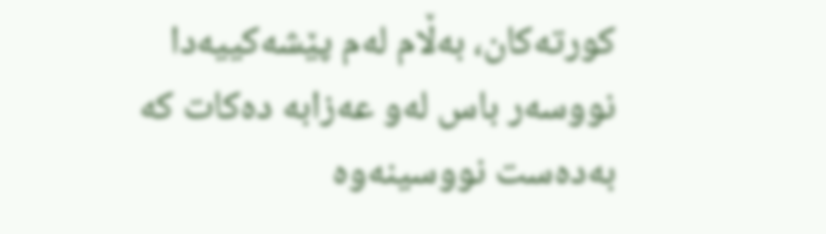كورته‌كان، به‌ڵام له‌م پێشه‌كییه‌دا نووسه‌ر باس له‌و عه‌زابه‌ ده‌كات كه‌ به‌ده‌ست نووسینه‌وه‌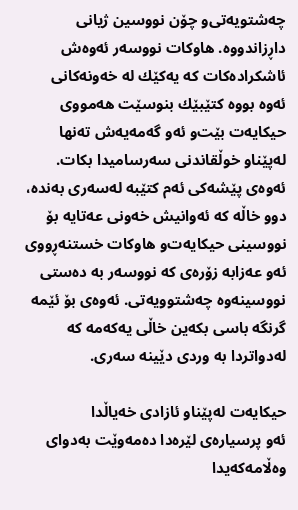چه‌شتویه‌تی‌‌و چۆن نووسین ژیانی‌ داڕزاندووه‌. هاوكات نووسه‌ر ئه‌وه‌ش ئاشكراده‌كات كه‌ یه‌كێك له‌ خه‌ونه‌كانی‌ ئه‌وه‌ بووه‌ كتێبێك بنوسێت هه‌مووی‌ حیكایه‌ت بێت‌و ئه‌و گه‌مه‌یه‌ش ته‌نها له‌پێناو خوڵقاندنی‌ سه‌رسامیدا بكات. ئه‌وه‌ی‌ پێشه‌كی ئه‌م كتێبه‌ له‌سه‌ری‌ به‌نده‌، دوو خاڵه‌ كه‌ ئه‌وانیش خه‌ونی‌ عه‌تایه‌ بۆ نووسینی‌ حیكایه‌ت‌و هاوكات خستنه‌ڕووی‌ ئه‌و عه‌زابه‌ زۆره‌ی‌ كه‌ نووسه‌ر به‌ ده‌ستی‌ نووسینه‌وه‌ چه‌شتوویه‌تی‌. ئه‌وه‌ی‌ بۆ ئێمه‌ گرنگه‌ باسی‌ بكه‌ین خاڵی‌ یه‌كه‌مه‌ كه‌ له‌دواتردا به‌ وردی‌ دێینه‌ سه‌ری‌.

حیكایه‌ت له‌پێناو ئازادی‌ خه‌یاڵدا
ئه‌و پرسیاره‌ی‌ لێره‌دا ده‌مه‌وێت به‌دوای‌ وه‌ڵامه‌كه‌یدا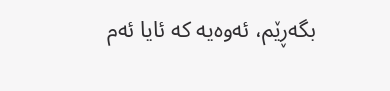بگه‌ڕێم، ئه‌وه‌یه‌ كه‌ ئایا ئه‌م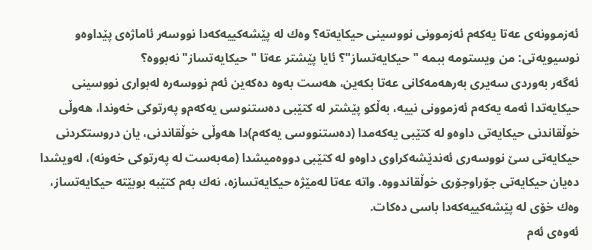ئه‌زموونه‌ی‌ عه‌تا یه‌كه‌م ئه‌زموونی‌ نووسینی‌ حیكایه‌ته‌؟ وه‌ك له‌ پێشه‌كییه‌كه‌دا نووسه‌ر ئاماژه‌ی‌ پێداوه‌و نوسیویه‌تی‌: من ویستومه‌ ببمه‌ "حیكایه‌تساز"؟ ئایا پێشتر عه‌تا "حیكایه‌تساز" نه‌بووه‌؟
ئه‌گه‌ر به‌وردی‌ سه‌یری‌ به‌رهه‌مه‌كانی‌ عه‌تا بكه‌ین، هه‌ست به‌وه‌ ده‌كه‌ین ئه‌م نووسه‌ره‌ له‌بواری‌ نووسینی‌ حیكایه‌تدا ئه‌مه‌ یه‌كه‌م ئه‌زموونی‌ نییه‌، به‌ڵكو پێشتر له‌ كتێبی‌ ده‌ستنوسی‌ یه‌كه‌م‌و په‌رتوكی‌ خه‌وندا، هه‌وڵی‌ خوڵقاندنی‌ حیكایه‌تی‌ داوه‌و له‌ كتێبی‌ یه‌كه‌مدا (ده‌ستنووسی‌ یه‌كه‌م)دا هه‌وڵی‌ خوڵقاندنی‌، یان دروستكردنی‌ حیكایه‌تی‌ سێ‌ نووسه‌ری‌ ئه‌ندێشه‌كراوی‌ داوه‌و له‌ كتێبی‌ دووه‌میشدا (مه‌به‌ست له‌ په‌رتوكی‌ خه‌ونه‌)، له‌ویشدا ده‌یان حیكایه‌تی‌ جۆراوجۆری خوڵقاندووه‌. واته‌ عه‌تا له‌مێژه‌ حیكایه‌تسازه‌، نه‌ك به‌م كتێبه‌ بوبێته‌ حیكایه‌تساز، وه‌ك خۆی‌ له‌ پێشه‌كییه‌كه‌دا باسی‌ ده‌كات.
ئه‌وه‌ی‌ ئه‌م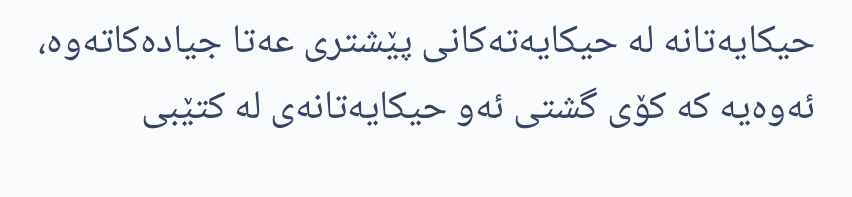حیكایه‌تانه‌ له‌ حیكایه‌ته‌كانی‌ پێشتری‌ عه‌تا جیاده‌كاته‌وه‌، ئه‌وه‌یه‌ كه‌ كۆی‌ گشتی‌ ئه‌و حیكایه‌تانه‌ی‌ له‌ كتێبی‌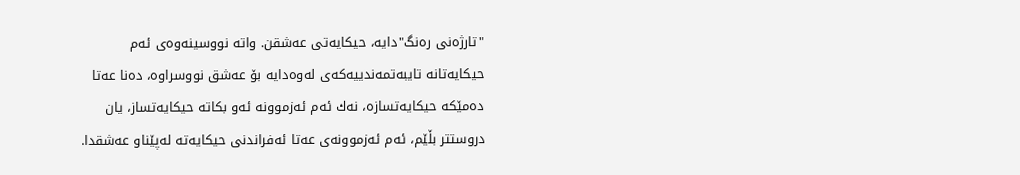"تارژه‌نی‌ ره‌نگ"دایه‌، حیكایه‌تی‌ عه‌شقن. واته‌ نووسینه‌وه‌ی‌ ئه‌م حیكایه‌تانه‌ تایبه‌تمه‌ندییه‌كه‌ی‌ له‌وه‌دایه‌ بۆ عه‌شق نووسراوه‌، ده‌نا عه‌تا ده‌مێكه‌ حیكایه‌تسازه‌، نه‌ك ئه‌م ئه‌زموونه‌ ئه‌و بكاته‌ حیكایه‌تساز، یان دروستتر بڵێم، ئه‌م ئه‌زموونه‌ی‌ عه‌تا ئه‌فراندنی‌ حیكایه‌ته‌ له‌پێناو عه‌شقدا.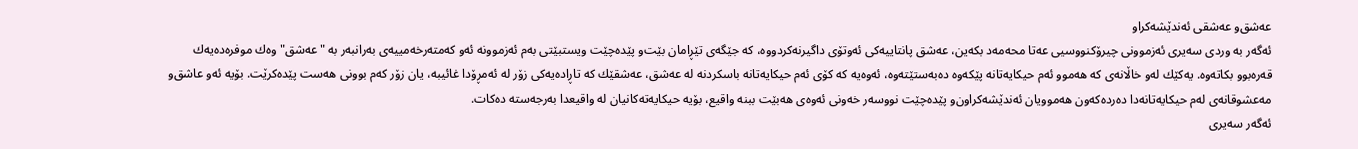عه‌شق‌و عه‌شقی‌ ئه‌ندێشه‌كراو
ئه‌گه‌ر به‌ وردی‌ سه‌یری‌ ئه‌زموونی‌ چیرۆكنووسیی‌ عه‌تا محه‌مه‌د بكه‌ین، عه‌شق پانتاییه‌كی‌ ئه‌وتۆی‌ داگیرنه‌كردووه‌، كه‌ جێگه‌ی‌ تێڕامان بێت‌و پێده‌چێت ویستبێتی‌ به‌م ئه‌زموونه‌ ئه‌و كه‌مته‌رخه‌مییه‌ی‌ به‌رانبه‌ر به‌ "عه‌شق" وه‌ك موفره‌ده‌یه‌ك قه‌ره‌بوو بكاته‌وه‌. یه‌كێك له‌و خاڵانه‌ی‌ كه‌ هه‌موو ئه‌م حیكایه‌تانه‌ پێكه‌وه‌ ده‌به‌ستێته‌وه‌، ئه‌وه‌یه‌ كه‌ كۆی‌ ئه‌م حیكایه‌تانه‌ باسكردنه‌ له‌ عه‌شق، عه‌شقێك كه‌ تاڕاده‌یه‌كی‌ زۆر له‌ ئه‌مڕۆدا غائیبه‌، یان زۆر كه‌م بوونی‌ هه‌ست پێده‌كرێت. بۆیه‌ ئه‌و عاشق‌و مه‌عشوقانه‌ی‌ له‌م حیكایه‌تانه‌دا ده‌رده‌كه‌ون هه‌موویان ئه‌ندێشه‌كراون‌و پێده‌چێت نووسه‌ر خه‌ونی‌ ئه‌وه‌ی‌ هه‌بێت ببنه‌ واقیع، بۆیه‌ حیكایه‌ته‌كانیان له‌ واقیعدا به‌رجه‌سته‌ ده‌كات.
ئه‌گه‌ر سه‌یری‌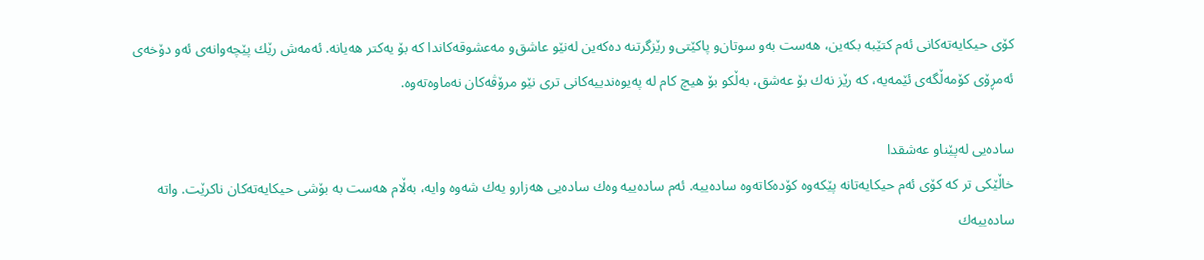كۆی‌ حیكایه‌ته‌كانی‌ ئه‌م كتێبه‌ بكه‌ین، هه‌ست به‌و سوتان‌و پاكێتی‌‌و رێزگرتنه‌ ده‌كه‌ین له‌نێو عاشق‌و مه‌عشوقه‌كاندا كه‌ بۆ یه‌كتر هه‌یانه‌. ئه‌مه‌ش رێك پێچه‌وانه‌ی‌ ئه‌و دۆخه‌ی‌ ئه‌مڕۆی‌ كۆمه‌ڵگه‌ی‌ ئێمه‌یه‌، كه‌ رێز نه‌ك بۆ عه‌شق، به‌ڵكو بۆ هیچ كام له‌ په‌یوه‌ندییه‌كانی‌ تری‌ نێو مرۆڤه‌كان نه‌ماوه‌ته‌وه‌.

ساده‌یی‌ له‌پێناو عه‌شقدا
خاڵێكی‌ تر كه‌ كۆی‌ ئه‌م حیكایه‌تانه‌ پێكه‌وه‌ كۆده‌كاته‌وه‌ ساده‌ییه‌. ئه‌م ساده‌ییه‌ وه‌ك ساده‌یی‌ هه‌زارو یه‌ك شه‌وه‌ وایه‌، به‌ڵام هه‌ست به‌ بۆشی‌ حیكایه‌ته‌كان ناكرێت. واته‌ ساده‌ییه‌ك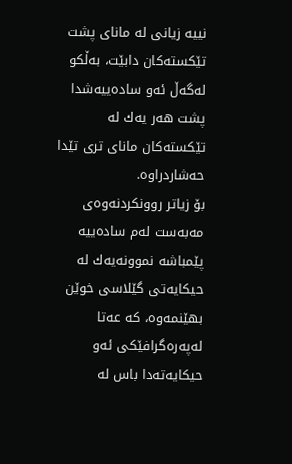نییه‌ زیانی‌ له‌ مانای‌ پشت تێكسته‌كان دابێت، به‌ڵكو له‌گه‌ڵ‌ ئه‌و ساده‌ییه‌شدا پشت هه‌ر یه‌ك له‌ تێكسته‌كان مانای‌ تری‌ تێدا حه‌شاردراوه‌.
بۆ زیاتر روونكردنه‌وه‌ی‌ مه‌به‌ست له‌م ساده‌ییه‌ پێمباشه‌ نموونه‌یه‌ك له‌ حیكایه‌تی‌ گێلاسی‌ خوێن بهێنمه‌وه‌، كه‌ عه‌تا له‌په‌ره‌گرافێكی‌ ئه‌و حیكایه‌ته‌دا باس له‌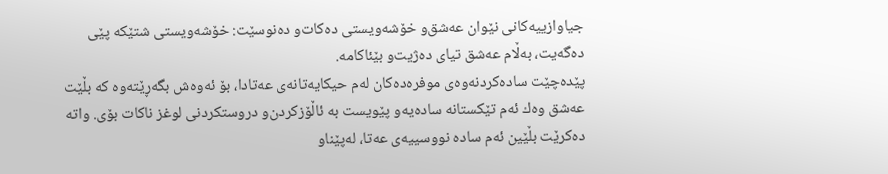جیاوازییه‌كانی‌ نێوان عه‌شق‌و خۆشه‌ویستی‌ ده‌كات‌و ده‌نوسێت: خۆشه‌ویستی‌ شتێكه‌ پێی‌ ده‌گه‌یت، به‌ڵام عه‌شق تیای‌ ده‌ژیت‌و بێئاكامه‌.
پێده‌چێت ساده‌كردنه‌وه‌ی موفره‌ده‌كان له‌م حیكایه‌تانه‌ی‌ عه‌تادا، بۆ ئه‌وه‌ش بگه‌ڕێته‌وه‌ كه‌ بڵێت عه‌شق وه‌ك ئه‌م تێكستانه‌ ساده‌یه‌‌و پێویست به‌ ئاڵۆزكردن‌و دروستكردنی‌ لوغز ناكات بۆی‌. واته‌ ده‌كرێت بڵێین ئه‌م ساده‌ نووسییه‌ی‌ عه‌تا، له‌پێناو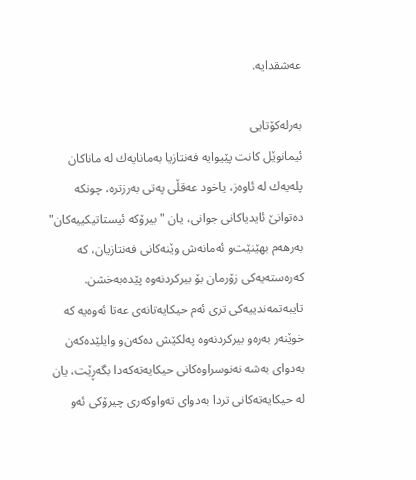عه‌شقدایه‌.

به‌رله‌كۆتایی‌
ئیمانوێل كانت پێیوایه‌ فه‌نتازیا به‌مانایه‌ك له‌ ماناكان پله‌یه‌ك له‌ ئاوه‌ز، یاخود عه‌قڵی‌ په‌تی‌ به‌رزتره‌، چونكه‌ ده‌توانێ‌ ئایدیاكانی‌ جوانی‌، یان "بیرۆكه‌ ئیستاتیكییه‌كان" به‌رهه‌م بهێنێت‌و ئه‌مانه‌ش وێنه‌كانی‌ فه‌نتازیان، كه‌ كه‌ره‌سته‌یه‌كی‌ زۆرمان بۆ بیركردنه‌وه‌ پێده‌به‌خشن. تایبه‌تمه‌ندییه‌كی‌ تری‌ ئه‌م حیكایه‌تانه‌ی‌ عه‌تا ئه‌وه‌یه‌ كه‌ خوێنه‌ر به‌ره‌و بیركردنه‌وه‌ په‌لكێش ده‌كه‌ن‌و وایلێده‌كه‌ن به‌دوای‌ به‌شه‌ نه‌نوسراوه‌كانی‌ حیكایه‌ته‌كه‌دا بگه‌ڕێت، یان له‌ حیكایه‌ته‌كانی‌ تردا به‌دوای‌ ته‌واوكه‌ری‌ چیرۆكی‌ ئه‌و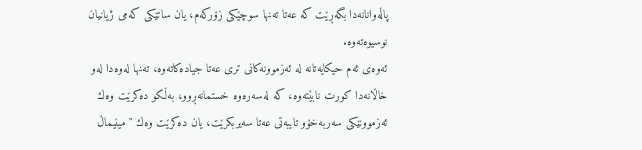پاڵه‌وانانه‌دا بگه‌ڕێت كه‌ عه‌تا ته‌نها سوچێكی‌ زۆركه‌م، یان ساتێكی‌ كه‌می‌ ژیانیان نوسیوه‌ته‌وه‌.
ئه‌وه‌ی‌ ئه‌م حیكایه‌تانه‌ له‌ ئه‌زموونه‌كانی‌ تری‌ عه‌تا جیاده‌كاته‌وه‌، ته‌نها له‌وه‌دا له‌و خاڵانه‌دا كورت نابێته‌وه‌، كه‌ له‌سه‌ره‌وه‌ خستمانه‌ڕوو، به‌ڵكو ده‌كرێت وه‌ك ئه‌زموونێكی‌ سه‌ربه‌خۆ‌و تایبه‌تی‌ عه‌تا سه‌یربكرێت، یان ده‌كرێت وه‌ك "مینیماڵ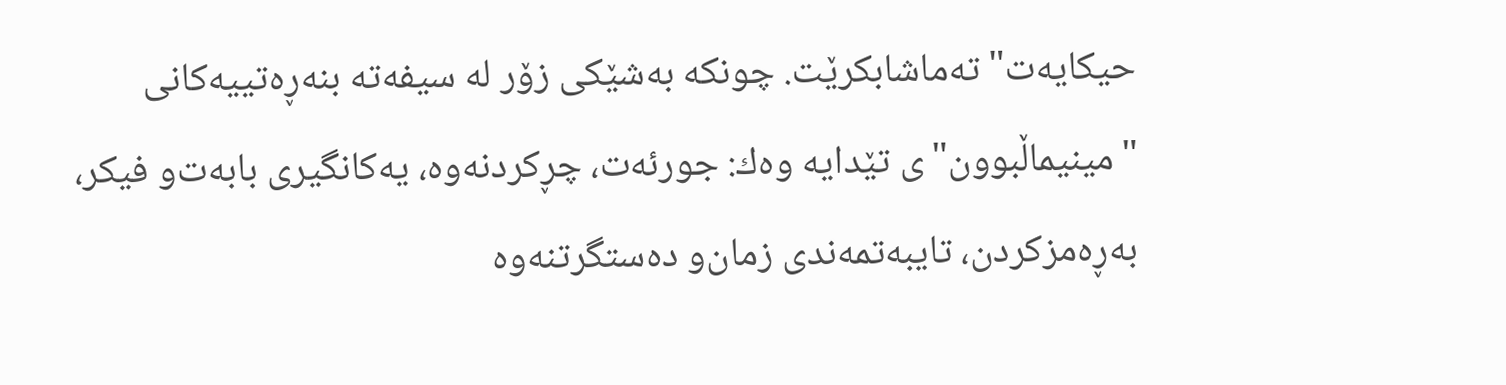حیكایه‌ت" ته‌ماشابكرێت. چونكه‌ به‌شێكی‌ زۆر له‌ سیفه‌ته‌ بنه‌ڕه‌تییه‌كانی‌ "مینیماڵبوون"ی‌ تێدایه‌ وه‌ك: جورئه‌ت، چڕكردنه‌وه‌، یه‌كانگیری‌ بابه‌ت‌و فیكر، به‌ڕه‌مزكردن، تایبه‌تمه‌ندی‌ زمان‌و ده‌ستگرتنه‌وه‌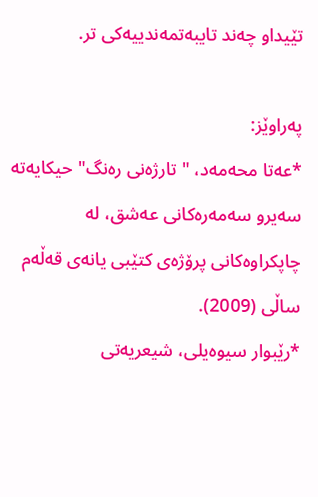تێیداو چه‌ند تایبه‌تمه‌ندییه‌كی‌ تر.

په‌راوێز:
*عه‌تا محه‌مه‌د، " تارژه‌نی‌ ره‌نگ" حیكایه‌ته‌ سه‌یرو سه‌مه‌ره‌كانی‌ عه‌شق، له‌ چاپكراوه‌كانی‌ پرۆژه‌ی‌ كتێبی‌ یانه‌ی‌ قه‌ڵه‌م ساڵی‌ (2009).
*رێبوار سیوه‌یلی‌، شیعریه‌تی‌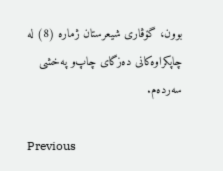بوون، گۆڤاری‌ شیعرستان ژماره‌ (8) له‌ چاپكراوه‌كانی‌ ده‌زگای‌ چاپ‌و په‌خشی‌ سه‌رده‌م.

Previous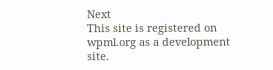Next
This site is registered on wpml.org as a development site.